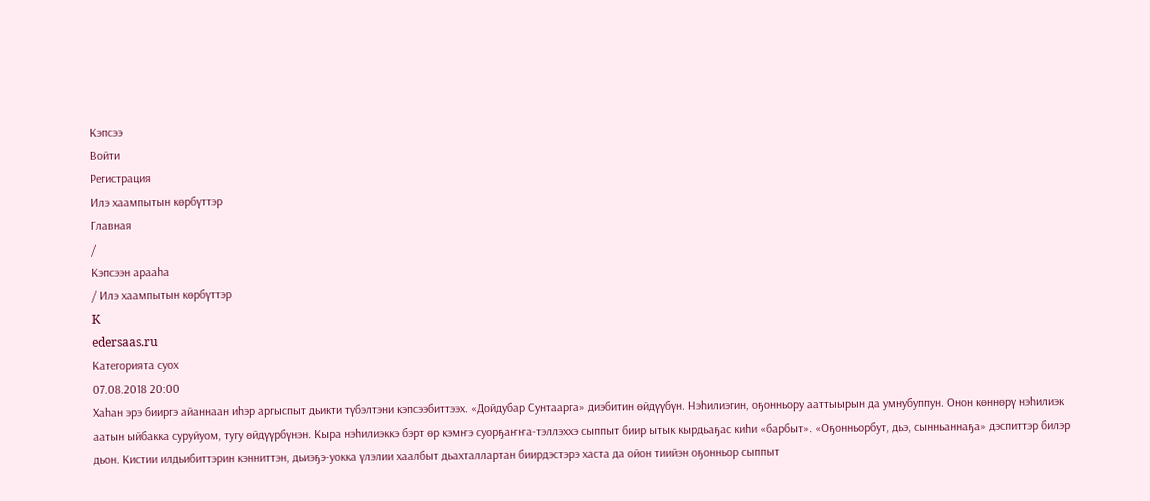Кэпсээ
Войти
Регистрация
Илэ хаампытын көрбүттэр
Главная
/
Кэпсээн арааһа
/ Илэ хаампытын көрбүттэр
K
edersaas.ru
Категорията суох
07.08.2018 20:00
Хаһан эрэ бииргэ айаннаан иһэр аргыспыт дьикти түбэлтэни кэпсээбиттээх. «Дойдубар Сунтаарга» диэбитин өйдүүбүн. Нэһилиэгин, оҕонньору ааттыырын да умнубуппун. Онон көннөрү нэһилиэк аатын ыйбакка суруйуом, тугу өйдүүрбүнэн. Кыра нэһилиэккэ бэрт өр кэмҥэ суорҕаҥҥа-тэллэххэ сыппыт биир ытык кырдьаҕас киһи «барбыт». «Оҕонньорбут, дьэ, сынньаннаҕа» дэспиттэр билэр дьон. Кистии илдьибиттэрин кэнниттэн, дьиэҕэ-уокка үлэлии хаалбыт дьахталлартан биирдэстэрэ хаста да ойон тиийэн оҕонньор сыппыт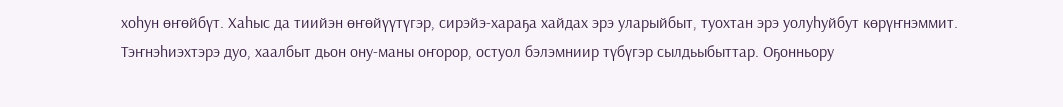хоһун өҥөйбүт. Хаһыс да тиийэн өҥөйүүтүгэр, сирэйэ-хараҕа хайдах эрэ уларыйбыт, туохтан эрэ уолуһуйбут көрүҥнэммит. Тэҥнэһиэхтэрэ дуо, хаалбыт дьон ону-маны оҥорор, остуол бэлэмниир түбүгэр сылдьыбыттар. Оҕонньору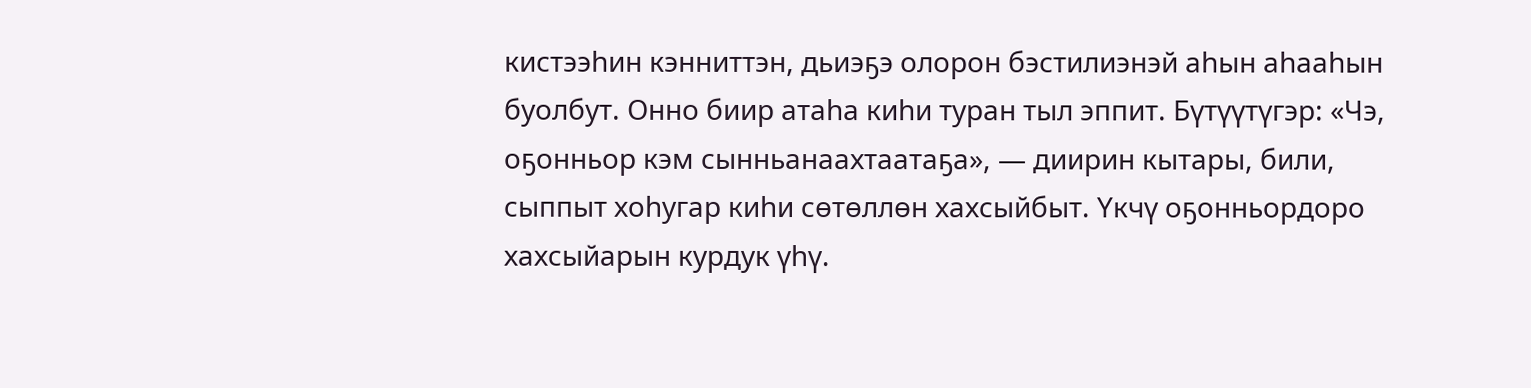кистээһин кэнниттэн, дьиэҕэ олорон бэстилиэнэй аһын аһааһын буолбут. Онно биир атаһа киһи туран тыл эппит. Бүтүүтүгэр: «Чэ, оҕонньор кэм сынньанаахтаатаҕа», — диирин кытары, били, сыппыт хоһугар киһи сөтөллөн хахсыйбыт. Үкчү оҕонньордоро хахсыйарын курдук үһү.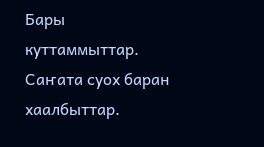Бары куттаммыттар. Саҥата суох баран хаалбыттар.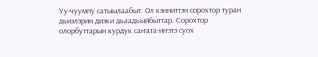Уу-чуумпу сатыылаабыт. Ол кэнниттэн сорохтор туран дьиэлэрин диэки дьаадьыйбыттар. Сорохтор олорбуттарын курдук саҥата-иҥэтэ суох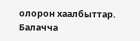олорон хаалбыттар. Балачча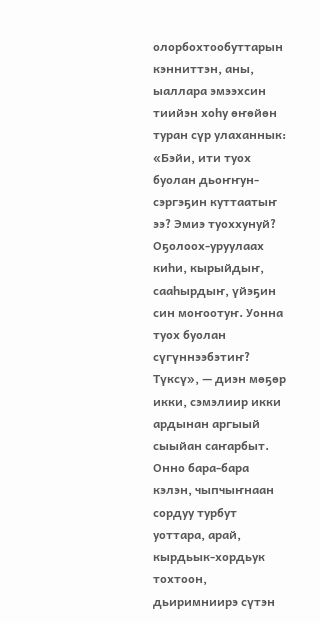олорбохтообуттарын кэнниттэн, аны, ыаллара эмээхсин тиийэн хоһу өҥөйөн туран сүр улаханнык: «Бэйи, ити туох буолан дьоҥҥун-сэргэҕин куттаатыҥ ээ? Эмиэ туоххунуй? Оҕолоох-уруулаах киһи, кырыйдыҥ, сааһырдыҥ, үйэҕин син моҥоотуҥ. Уонна туох буолан сүгүннээбэтиҥ? Түксү», — диэн мөҕөр икки, сэмэлиир икки ардынан аргыый сыыйан саҥарбыт. Онно бара-бара кэлэн, чыпчыҥнаан сордуу турбут уоттара, арай, кырдьык-хордьук тохтоон, дьиримниирэ сүтэн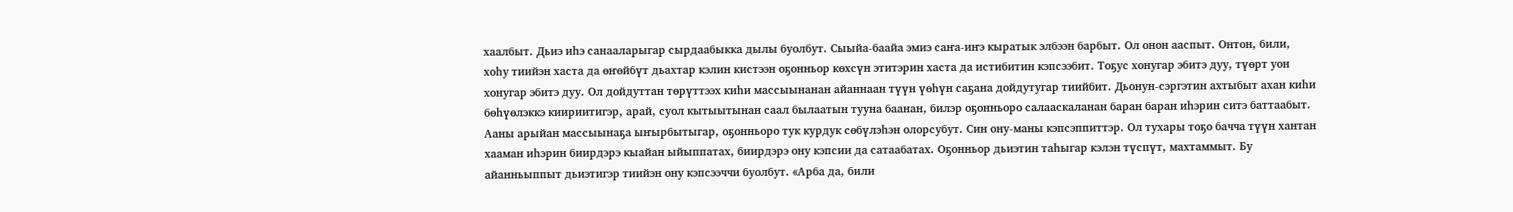хаалбыт. Дьиэ иһэ санааларыгар сырдаабыкка дылы буолбут. Сыыйа-баайа эмиэ саҥа-иҥэ кыратык элбээн барбыт. Ол онон ааспыт. Онтон, били, хоһу тиийэн хаста да өҥөйбүт дьахтар кэлин кистээн оҕонньор көхсүн этитэрин хаста да истибитин кэпсээбит. Тоҕус хонугар эбитэ дуу, түөрт уон хонугар эбитэ дуу. Ол дойдуттан төрүттээх киһи массыынанан айаннаан түүн үөһүн саҕана дойдутугар тиийбит. Дьонун-сэргэтин ахтыбыт ахан киһи бөһүөлэккэ киириитигэр, арай, суол кытыытынан саал былаатын тууна баанан, билэр оҕонньоро салааскаланан баран баран иһэрин ситэ баттаабыт. Ааны арыйан массыынаҕа ыҥырбытыгар, оҕонньоро тук курдук сөбүлэһэн олорсубут. Син ону-маны кэпсэппиттэр. Ол тухары тоҕо бачча түүн хантан хааман иһэрин биирдэрэ кыайан ыйыппатах, биирдэрэ ону кэпсии да сатаабатах. Оҕонньор дьиэтин таһыгар кэлэн түспүт, махтаммыт. Бу айанньыппыт дьиэтигэр тиийэн ону кэпсээччи буолбут. «Арба да, били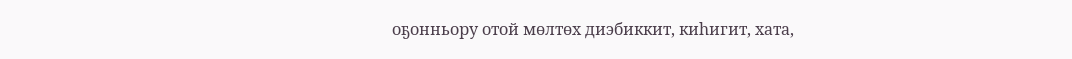оҕонньору отой мөлтөх диэбиккит, киһигит, хата,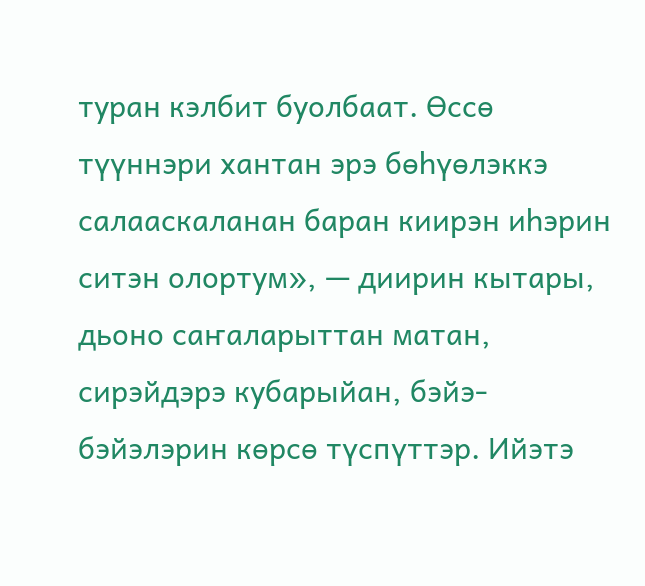туран кэлбит буолбаат. Өссө түүннэри хантан эрэ бөһүөлэккэ салааскаланан баран киирэн иһэрин ситэн олортум», — диирин кытары, дьоно саҥаларыттан матан, сирэйдэрэ кубарыйан, бэйэ-бэйэлэрин көрсө түспүттэр. Ийэтэ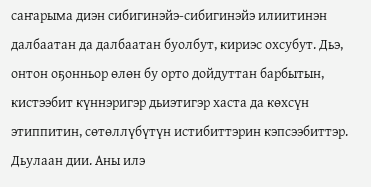саҥарыма диэн сибигинэйэ-сибигинэйэ илиитинэн далбаатан да далбаатан буолбут, кириэс охсубут. Дьэ, онтон оҕонньор өлөн бу орто дойдуттан барбытын, кистээбит күннэригэр дьиэтигэр хаста да көхсүн этиппитин, сөтөллүбүтүн истибиттэрин кэпсээбиттэр. Дьулаан дии. Аны илэ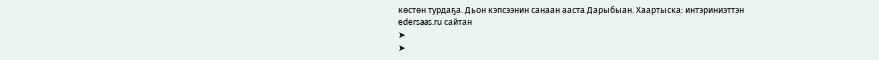көстөн турдаҕа. Дьон кэпсээнин санаан ааста Дарыбыан. Хаартыска: интэриниэттэн
edersaas.ru сайтан
➤
➤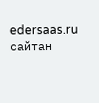edersaas.ru сайтан